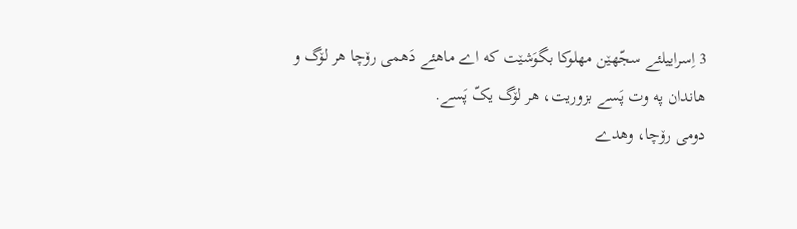3 اِسراییلئے سجّهێن مهلوکا بگوَشێت که اے ماهئے دَهمی رۆچا هر لۆگ و هاندان په وت پَسے بزوریت، هر لۆگ یکّ پَسے.
دومی رۆچا، وهدے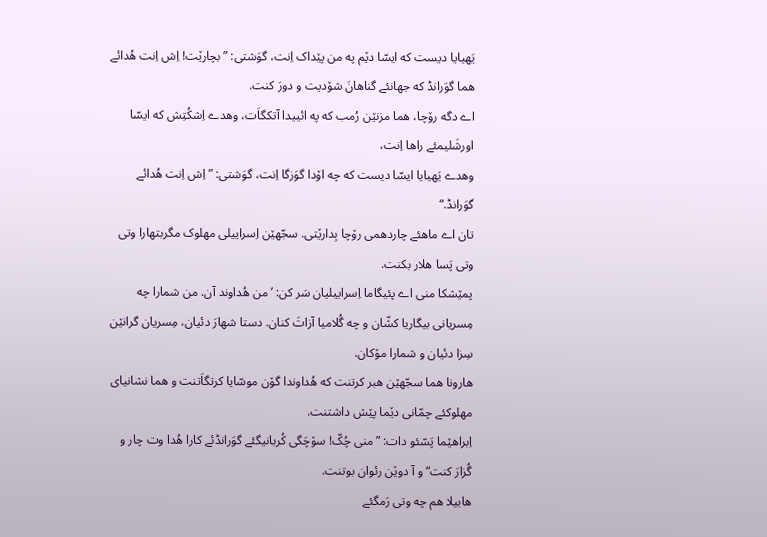یَهیایا دیست که ایسّا دێم په من پێداک اِنت، گوَشتی: ”بچارێت! اِش اِنت هُدائے هما گوَرانڈ که جهانئے گناهانَ شۆدیت و دورَ کنت.
اے دگه رۆچا، هما مزنێن رُمب که په ائییدا آتکگاَت، وهدے اِشکُتِش که ایسّا اورشَلیمئے راها اِنت،
وهدے یَهیایا ایسّا دیست که چه اۆدا گوَزگا اِنت، گوَشتی: ”اِش اِنت هُدائے گوَرانڈ.“
تان اے ماهئے چاردهمی رۆچا بِدارێتی. سجّهێن اِسراییلی مهلوک مگربتهارا وتی وتی پَسا هلار بکنت.
پمێشکا منی اے پئیگاما اِسراییلیان سَر کن: ’من هُداوند آن. من شمارا چه مِسریانی بیگاریا کشّان و چه گُلامیا آزاتَ کنان. دستا شهارَ دئیان، مِسریان گرانێن سِزا دئیان و شمارا مۆکان.
هارونا هما سجّهێن هبر کرتنت که هُداوندا گۆن موسّایا کرتگاَتنت و هما نشانیای مهلوکئے چمّانی دێما پێش داشتنت.
اِبراهێما پَسّئو دات: ”منی چُکّ! سۆچَگی کُربانیگئے گوَرانڈئے کارا هُدا وت چار و گُزارَ کنت“ و آ دوێن رئوان بوتنت.
هابیلا هم چه وتی رَمگئے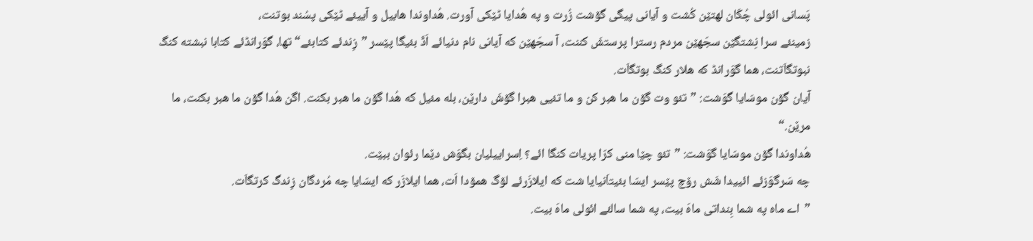پَسانی ائولی چُکّان لهتێن کُشت و آیانی پیگی گۆشت زُرت و په هُدایا ٹێکی آورت. هُداوندا هابیل و آییئے ٹێکی پسُند بوتنت،
زمینئے سرا نِشتگێن سجّهێن مردم رسترا پرستشَ کننت، آ سجّهێن که آیانی نام دنیائے اَڈّ بئیگا پێسر ”زِندئے کتابئے“ تها، گوَرانڈئے کتابا نبشته کنگ نبوتگاَتنت، هما گوَرانڈ که هلار کنگ بوتگاَت.
آیان گۆن موسّایا گوَشت: ”تئو وت گۆن ما هبر کن و ما تئیی هبرا گۆشَ دارێن، بله مئیل که هُدا گۆن ما هبر بکنت. اگن هُدا گۆن ما هبر بکنت، ما مرێن.“
هُداوندا گۆن موسّایا گوَشت: ”تئو چێا منی کرّا پریات کنگا ائے؟ اِسراییلیان بگوَش دێما رئوان ببێت.
چه سَرگوَزئے ائییدا شَش رۆچ پێسر ایسّا بئیتاَنیایا شت که ایلازَرئے لۆگ همۆدا اَت، هما ایلازَر که ایسّایا چه مُردگان زِندگ کرتگاَت.
”اے ماه په شما بِنداتی ماهَ بیت، په شما سالئے ائولی ماهَ بیت.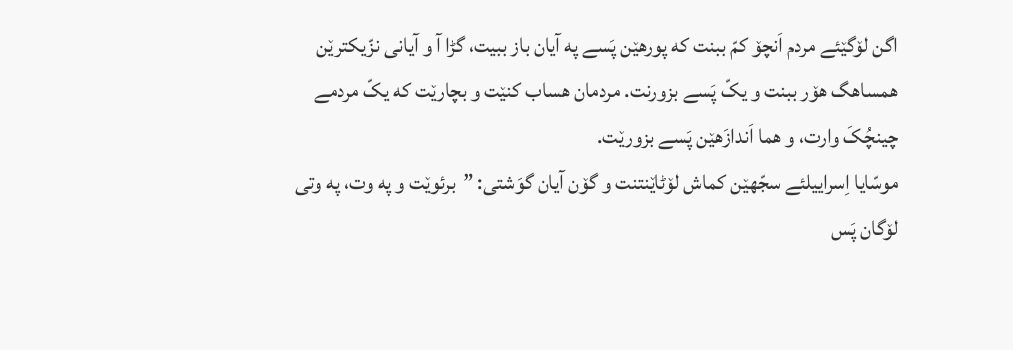اگن لۆگێئے مردم اَنچۆ کمّ ببنت که پورهێن پَسے په آیان باز ببیت، گڑا آ و آیانی نزّیکترێن همساهگ هۆر ببنت و یکّ پَسے بزورنت. مردمان هساب کنێت و بچارێت که یکّ مردمے چینچُکَ وارت، و هما اَندازَهێن پَسے بزورێت.
موسّایا اِسراییلئے سجّهێن کماش لۆٹاێنتنت و گۆن آیان گوَشتی: ”برئوێت و په وت، په وتی لۆگان پَس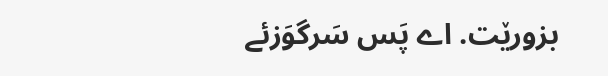بزورێت. اے پَس سَرگوَزئے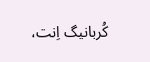کُربانیگ اِنت،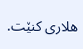هلاری کنێت.